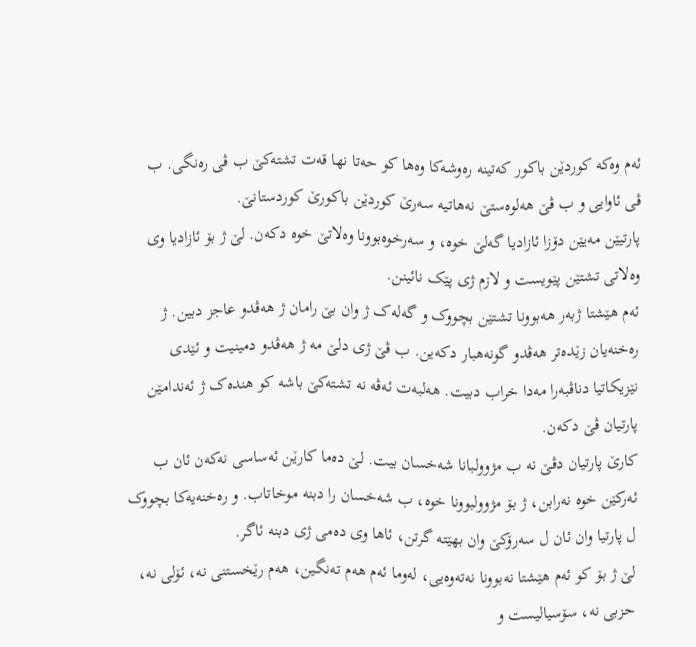ئەم وەکە کوردێن باکور کەتینە رەوشەکا وەھا کو حەتا نھا قەت تشتەکێ ب ڤی رەنگی. ب ڤی ئاوایی و ب ڤێ ھەلوەستێ نەھاتیە سەرێ کوردێن باکورێ کوردستانێ.
پارتیێن مەیێن دۆزا ئازادیا گەلێ خوە، و سەرخوەبوونا وەلاتێ خوە دکەن. لێ ژ بۆ ئازادیا وی وەلاتی تشتێن پێویست و لازم ژی پێک نائینن.
ئەم ھێشتا ژبەر هەبوونا تشتێن بچووک و گەلەک ژ وان بێ رامان ژ ھەڤدو عاجز دبین. ژ رەخنەیان زێدەتر ھەڤدو گونەھبار دکەین. ب ڤێ ژی دلێ مە ژ ھەڤدو دمینیت و ئێدی نێزیکاتیا دناڤبەرا مەدا خراب دبیت. ھەلبەت ئەڤە نە تشتەکێ باشە کو ھندەک ژ ئەندامێن پارتیان ڤێ دکەن.
کارێ پارتیان دڤێ نە ب مژوولبانا شەخسان بیت. لێ دەما کارێن ئەساسی نەکەن ئان ب ئەرکێن خوە نەرابن، ژ بۆ مژوولبوونا خوە، ب شەخسان را دبنە موخاتاب. و رەخنەیەکا بچووک ل پارتیا وان ئان ل سەرۆکێ وان بهێتە گرتن، ئاھا وی دەمی ژی دبنە ئاگر.
لێ ژ بۆ کو ئەم ھێشتا نەبوونا نەتەوەیی، لەوما ئەم ھەم تەنگین، ھەم رێخستنی نە، ئۆلی نە، حزبی نە، سۆسیالیست و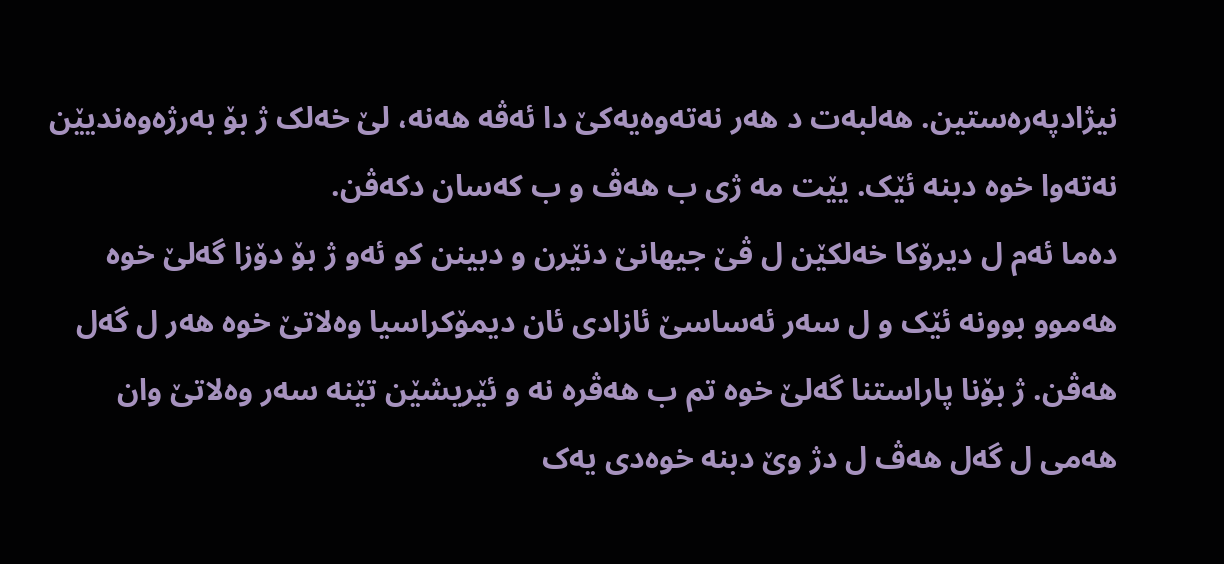نیژادپەرەستین. ھەلبەت د ھەر نەتەوەیەکێ دا ئەڤە ھەنە، لێ خەلک ژ بۆ بەرژەوەندیێن نەتەوا خوە دبنە ئێک. یێت مە ژی ب ھەڤ و ب کەسان دکەڤن.
دەما ئەم ل دیرۆکا خەلکێن ل ڤێ جیھانێ دنێرن و دبینن کو ئەو ژ بۆ دۆزا گەلێ خوە هەموو بوونە ئێک و ل سەر ئەساسێ ئازادی ئان دیمۆکراسیا وەلاتێ خوە ھەر ل گەل ھەڤن. ژ بۆنا پاراستنا گەلێ خوە تم ب ھەڤرە نە و ئێریشێن تێنە سەر وەلاتێ وان ھەمی ل گەل ھەڤ ل دژ وێ دبنە خوەدی یەک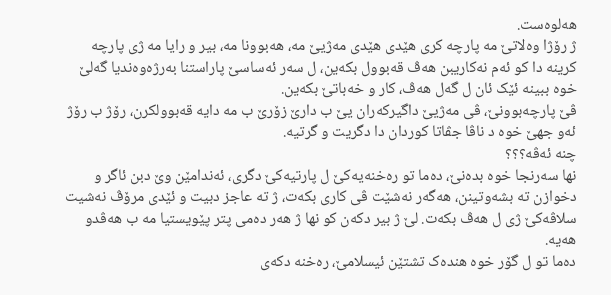ھەلوەست.
ژ رۆژا وەلاتێ مە پارچە کری ھێدی ھێدی مەژیێ مە، ھەبوونا مە، بیر و رایا مە ژی پارچە کرینە دا کو ئەم نەکاریبن ھەڤ قەبوول بکەین، ل سەر ئەساسێ پاراستنا بەرژەوەندیا گەلێ خوە ببینە ئێک ئان ل گەل ھەڤ، کار و خەباتێ بکەین.
ڤێ پارچەبوونێ، ڤی مەژیێ داگیرکەران یێ ب دارێ زۆرێ ب مە دایە قەبوولکرن، رۆژ ب رۆژ ئەو جھێ خوە د ناڤا جڤاتا کوردان دا دگریت و گرتیە.
چنە ئەڤە؟؟؟
نھا سەرنجا خوە بدەنێ، دەما تو رەخنەیەکێ ل پارتیەکێ دگری، ئەندامێن وێ دبن ئاگر و دخوازن تە بشەوتینن، ھەگەر نەشێت ڤی کاری بکەت، ژ تە عاجز دبیت و ئێدی مرۆڤ نەشیت سلاڤەکێ ژی ل ھەڤ بکەت. لێ ژ بیر دکەن کو نھا ژ ھەر دەمی پتر پێویستیا مە ب ھەڤدو ھەیە.
دەما تو ل گۆر خوە ھندەک تشتێن ئیسلامێ، رەخنە دکەی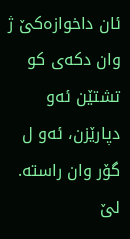ئان داخوازەکێ ژ وان دکەی کو تشتێن ئەو دپارێزن، ئەو ل گۆر وان راستە. لێ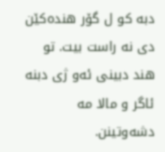دبە کو ل گۆر ھندەکێن دی نە راست بیت. تو هند دبینی ئەو ژی دبنە ئاگر و مالا مە دشەوتینن.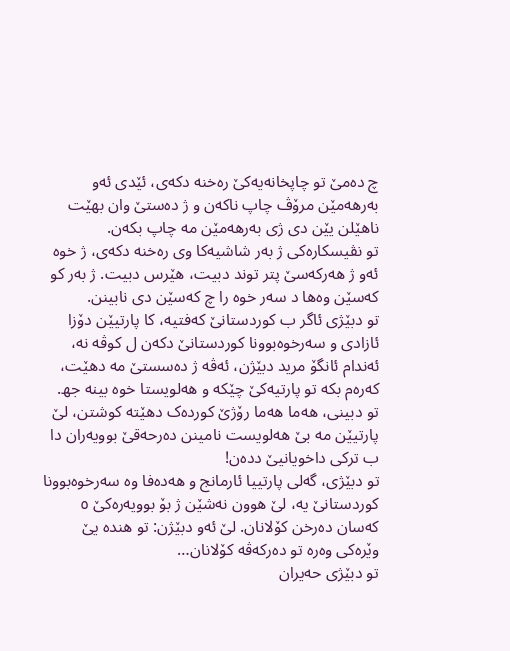چ دەمێ تو چاپخانەیەکێ رەخنە دکەی، ئێدی ئەو بەرھەمێن مرۆڤ چاپ ناکەن و ژ دەستێ وان بهێت ناهێلن یێن دی ژی بەرھەمێن مە چاپ بکەن.
تو نڤیسکارەکی ژ بەر شاشیەکا وی رەخنە دکەی، ژ خوە ئەو ژ ھەرکەسێ پتر توند دبیت، ھێرس دبیت. ژ بەر کو کەسێن وەھا د سەر خوە را چ کەسێن دی نابینن.
تو دبێژی ئاگر ب کوردستانێ کەفتیە، کا پارتیێن دۆزا ئازادی و سەرخوەبوونا کوردستانێ دکەن ل کوڤە نە، ئەندام ئانگۆ مرید دبێژن، ئەڤە ژ دەسستێ مە دهێت، کەرەم بکە تو پارتیەکێ چێکە و ھەلویستا خوە بینە جھ.
تو دبینی، ھەما ھەما رۆژێ کوردەک دهێتە کوشتن، لێ پارتیێن مە بێ ھەلویست نامینن دەرحەقێ بوویەران دا ب ترکی داخویانیێ ددەن!
تو دبێژی، گەلی پارتییا ئارمانج و ھەدەفا وە سەرخوەبوونا کوردستانێ یە، لێ ھوون نەشێن ژ بۆ بوویەرەکێ ٥ کەسان دەرخن کۆلانان. لێ ئەو دبێژن: تو هندە یێ وێرەکی وەرە تو دەرکەڤە کۆلانان…
تو دبێژی حەیران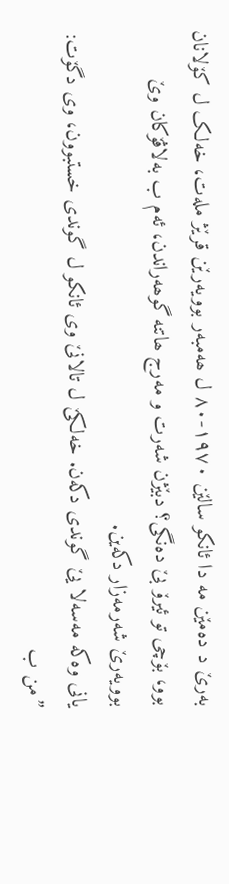بەرێ د دەمێن مە دا ئانکو سالێن ١٩٧٠-٨٠ ل ھەمبەر بوویەرێن قرێژ ملەت، خەلک ل کۆلانان بوو، بۆچی تو ئیرۆ بێ دەنگی؟ دبێژن شەرت و مەرج ھاتنە گوھەراندن، ئەم ب بەلاڤۆکان وێ بوویەرێ شەرمەزار دکەین.
یانی وەکە مەسەلا یێ گوندی دکەن. خەلکێ ل تالانێ وی ئانکو ل گوندی خستبوون، وی دگۆت: ”من ب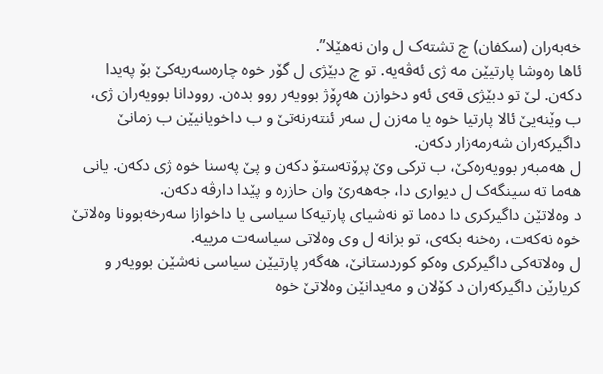خەبەران (سکفان) چ تشتەک ل وان نەهێلا”.
ئاھا رەوشا پارتیێن مە ژی ئەڤەیە. تو چ دبێژی ل گۆر خوە چارەسەریەکێ بۆ پەیدا دکەن. لێ تو دبێژی قەی ئەو دخوازن ھەڕۆژ بوویەر روو بدەن. روودانا بوویەران ژی، ب وێنەیێ ئالا پارتیا خوە یا مەزن ل سەر ئنتەرنەتێ و ب داخویانیێن ب زمانێ داگیرکەران شەرمەزار دکەن.
ل ھەمبەر بوویەرەکێ، ب ترکی وێ پرۆتەستۆ دکەن و پێ پەسنا خوە ژی دکەن. یانی ھەما تە سینگەک ل دیواری دا، جەھەرێ وان حازرە و پێدا دارڤە دکەن.
د وەلاتێن داگیرکری دا دەما تو نەشیای پارتیەکا سیاسی یا داخوازا سەرخەبوونا وەلاتێ خوە نەکەت، رەخنە بکەی، تو بزانە ل وی وەلاتی سیاسەت مرییە.
ل وەلاتەکی داگیرکری وەکو کوردستانێ، ھەگەر پارتیێن سیاسی نەشێن بوویەر و کریارێن داگیرکەران د کۆلان و مەیدانێن وەلاتێ خوە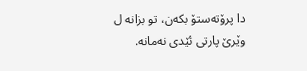دا پرۆتەستۆ بکەن، تو بزانە ل وێرێ پارتی ئێدی نەمانە.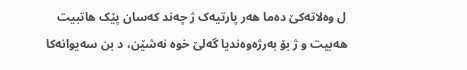ل وەلاتەکێ دەما ھەر پارتیەک ژ چەند کەسان پێک هاتبیت هەبیت و ژ بۆ بەرژەوەندیا گەلێ خوە نەشێن، د بن سەیوانەکا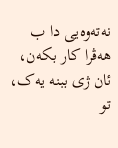نەتەوەیی دا ب ھەڤرا کار بکەن، ئان ژی ببنە یەک، تو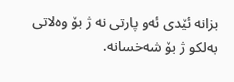بزانە ئێدی ئەو پارتی نە ژ بۆ وەلاتی بەلکو ژ بۆ شەخسانە.